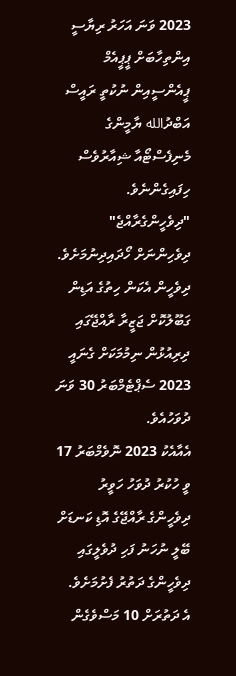2023 ވަނަ އަހަރު ރިޔާސީ އިންތިހާބަށް ޕީޕީއެމް ޕީއެންސީއިން ނުކުތީ ރައީސް އަބްދުالله ޔާމީންގެ މެނިފެސްޓޯއާ ޝިއާރުވެސް ހިފައިގެންނެވެ.
"ދިވެހީންގެރާއްޖެ" ދިވެހިންނަށް ހޯދައިދިނުމަށެވެ. ދިވެހީން އެކަން ހިތުގެ އަޑިން ގަބޫލުކޮށް ޖަޒީރާ ރާއްޖޭގައި ދިރިއުޅުން ނިމުމަކަށް ގެނައީ 2023 ސެޕްޓެމްބަރު 30 ވަނަ ދުވަހުއެވެ.
އެއާއެކު 2023 ނޮވެމްބަރު 17 ވީ ހުކުރު ދުވަހު ހަވީރު ދިވެހީންގެ ރާއްޖޭގެ އޮޑި ކަނޑަށް ބޭލީ ނުހަނު ފަހި ދުވެލީގައި ދިވެހީންގެ ދަތުރު ފެށުމަށެވެ.
އެ ދަތުރަށް 10 މަސްވެގެން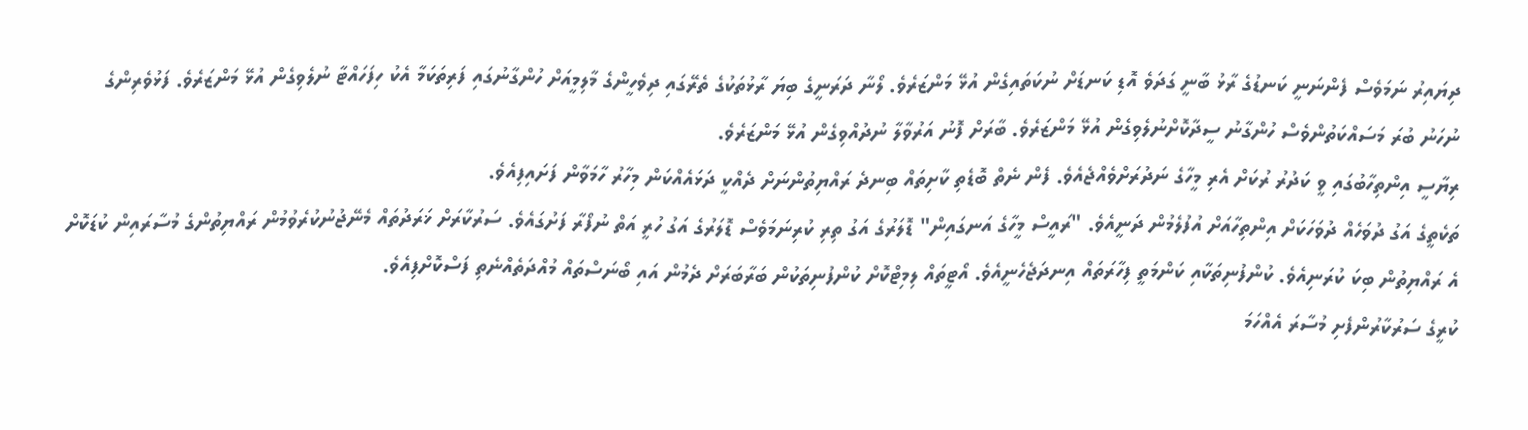ދިޔައިރު ނަމަވެސް ފެންނަނީ ކަނޑުގެ ރާޅު ބާނީ ގަދަވެ އޮޑި ކަނޑަށް ނުކަތައިގެން އުޅޭ މަންޒަރެވެ. ލޯނާ ދަރަނީގެ ބިޔަ ރާޅުތަކުގެ ތެރޭގައި ދިވެހީންގެ މާލިމީއަށް ހުންގާނުގައި ފަރިތަކަމާ އެކު ހިފަހައްޓާ ނުލެވިގެން އުޅޭ މަންޒަރެވެ. ފަޅުވެރިންގެ ނުހަނު ބުރަ މަސައްކަތުންވެސް ހުންގާނު ސީދާކޮށްނުލެވިގެން އުޅޭ މަންޒަރެވެ. ބާރަށް ފޮނު އަރުވާލާ ނުދުއްވިގެން އުޅޭ މަންޒަރެވެ.
ރިޔާސީ އިންތިހާބުގައި ވީ ކަދުރު ރުކަށް އެރި މީހާގެ ނަދުރަށްވެއްޖެއެވެ. ފެން ނެތް ބޮޑެތި ކާށިތައް ބިނދެ ރައްޔިތުންނަށް ދެއްކީ ދަޅައެއްކަން މިހާރު ހާމަވާން ފަށައިފިއެވެ.
ތަކެތީގެ އަގު ދުވަހެއް ދުވަހަކަށް އިންތިހާއަށް އުފުލެމުން ދަނީއެވެ. "ރައީސް މީހާގެ އަނގައިން" ޑޮލަރުގެ އަގު ތިރި ކުރިނަމަވެސް ޑޮލަރުގެ އަގު ހުރީ އަތް ނުފޯރާ ފަށުގައެވެ. ސަރުކާރަށް ޚަރަދުތައް މެނޭޖުނުކުރެވުމުން ރައްޔިތުންގެ މުސާރައިން ކުޑަކޮށް އެ ރައްޔިތުން ބިކަ ކުރަނިއެވެ. ކުންފުނިތަކާއި ކަންމަތީ ފިހާރަތައް އިނދަޖެހެނީއެވެ. އޯޓީތައް ލިމިޓްކޮށް ކުންފުނިތަކުން ބަރާބަރަށް ދެމުން އައި ބޯނަސްތައް މުއްދަތެއްނެތި ފަސްކޮށްފިއެވެ.
ކުރީގެ ސަރުކާރުންފެށި މުސާރަ އެއްހަމަ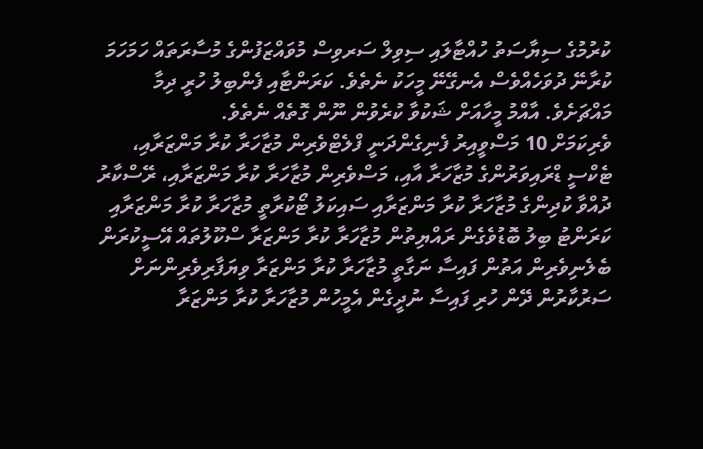ކުރުމުގެ ސިޔާސަތު ހުއްޓާލައި ސިވިލް ސަރވިސް މުވައްޒަފުންގެ މުސާރަތައް ހަމަހަމަ ކުރާނޭ ދުވަހެއްވެސް އެނގޭނޭ މީހަކު ނެތެވެ. ކަރަންޓާއި ފެންބިލު ހުރީ ދިމާ މައްޗަށެވެ. އާއްމު މީހާއަށް ޝަކުވާ ކުރެވުން ނޫން ގޮތެއް ނެތެވެ.
ވެރިކަމަށް 10 މަސްވީއިރު ފެނިގެންދަނީ ފްލެޓްވެރިން މުޒާހަރާ ކުރާ މަންޒަރާއި، ޓެކްސީ ޑްރައިވަރުންގެ މުޒާހަރާ އާއި، މަސްވެރިން މުޒާހަރާ ކުރާ މަންޒަރާއި، ރޭސްކާރު ދުއްވާ ކުދިންގެ މުޒާހަރާ ކުރާ މަންޒަރާއި ސައިކަލު ޓޯކުރާތީ މުޒާހަރާ ކުރާ މަންޒަރާއި ކަރަންޓު ބިލު ބޮޑުވެގެން ރައްޔިތުން މުޒާހަރާ ކުރާ މަންޒަރާ ސްކޫލުތައް އޭސީކުރަން ބެލެނިވެރިން އަތުން ފައިސާ ނަގާތީ މުޒާހަރާ ކުރާ މަންޒަރާ ވިޔަފާރިވެރިންނަށް ސަރުކާރުން ދޭން ހުރި ފައިސާ ނުދީގެން އެމީހުން މުޒާހަރާ ކުރާ މަންޒަރާ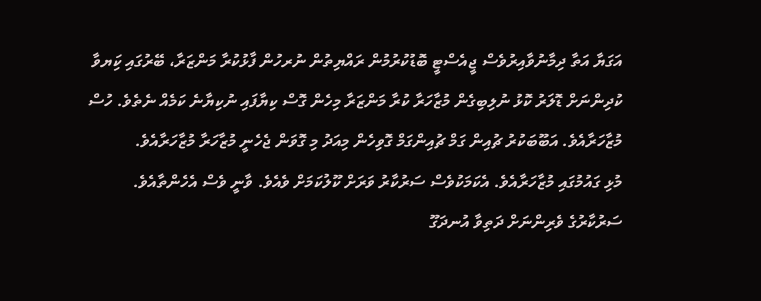އަގަޔާ އަތާ ދިމާނުވާއިރުވެސް ޖީއެސްޓީ ބޮޑުކުރުމުން ރައްޔިތުން ނުރހުން ފާޅުކުރާ މަންޒަރާ، ބޭރުގައި ކިަޔވާ ކުދިންނަށް ޑޮލަރު ކޮޅު ނުލިބިގެން މުޒާހަރާ ކުރާ މަންޒަރާ މިހެން ގޮސް ކިޔާފައި ނުކިޔާނެ ކަމެއް ނެތެވެ. ހުސް މުޒާހަރާއެވެ. އަބޫބަކުރު ޗުއިން ގަމް ޗުއިންގަމް ގޮވިހެން މިއަދު މި ގޮވަން ޖެހެނީ މުޒާހަރާ މުޒާހަރާއެވެ.
މުޅި ގައުމުގައި މުޒާހަރާއެވެ. އެކަމަކުވެސް ސަރުކާރު ވަރަށް ކޫލުކަމަށް ވެއެވެ. ވާނީ ވެސް އެހެންތާއެވެ. ސަރުކާރުގެ ވެރިންނަށް ދަތިވާ އުނދަގޫ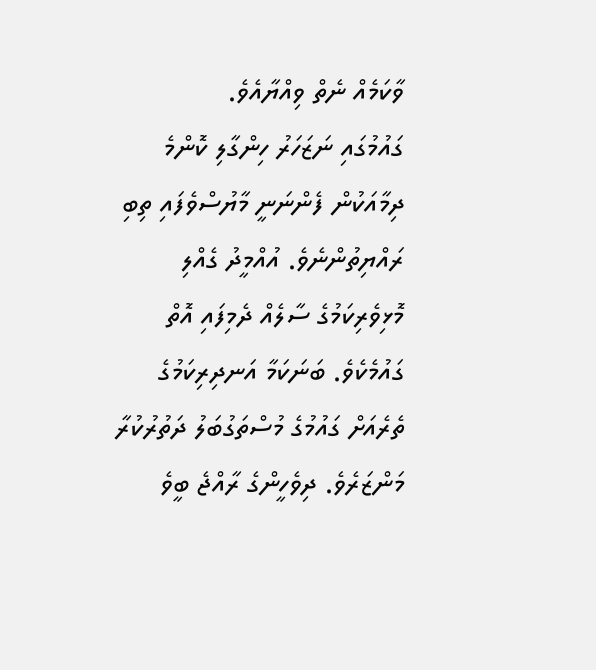ވާކަމެއް ނެތް ވިއްޔާއެވެ.
ގައުމުގައި ނަޒަހަރު ހިންގާލި ކޮންމެ ދިމާއަކުން ފެންނަނީ މާޔުސްވެފައި ތިބި ރައްޔިތުންނެވެ. އުއްމީދު ގެއްލި މޮޅިވެރިކަމުގެ ސާލެއް ދެމިފައި އޮތް ގައުމެކެވެ. ބަނަކަމާ އަނދިރިކަމުގެ ތެރެއަށް ގައުމުގެ މުސްތަގުބަލު ދަތުރުކުރާ މަންޒަރެވެ. ދިވެހީންގެ ރާއްޖެ ބީވެ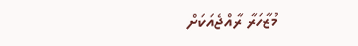މުޒާހަރާ ރާއްޖެއަކަށް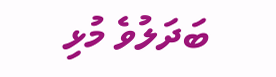ބަދަލުވެ މުޅި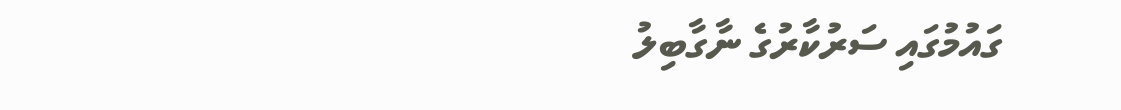ގައުމުގައި ސަރުކާރުގެ ނާގާބިލު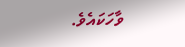ވާހަކައެވެ.